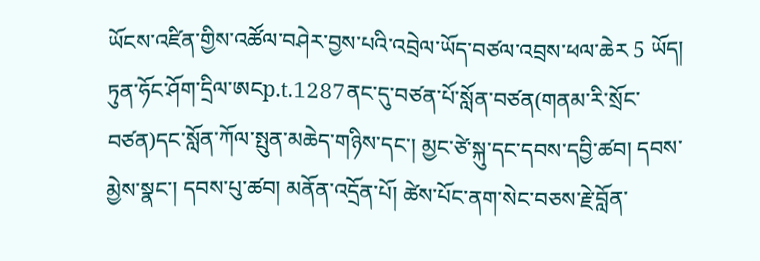ཡོངས་འཛིན་གྱིས་འཚོལ་བཤེར་བྱས་པའི་འབྲེལ་ཡོད་བཙལ་འབྲས་ཕལ་ཆེར 5 ཡོད།
ཏུན་ཧོང་ཤོག་དྲིལ་ཨངp.t.1287ནང་དུ་བཙན་པོ་སློན་བཙན(གནམ་རི་སྲོང་བཙན)དང་སློན་ཀོལ་སྤུན་མཆེད་གཉིས་དང་། མྱང་ཙེ་སྐུ་དང་དབས་དབྱི་ཚབ། དབས་མྱེས་སྣང་། དབས་པུ་ཚབ། མནོན་འདྲོན་པོ། ཚེས་པོང་ནག་སེང་བཅས་རྗེ་བློན་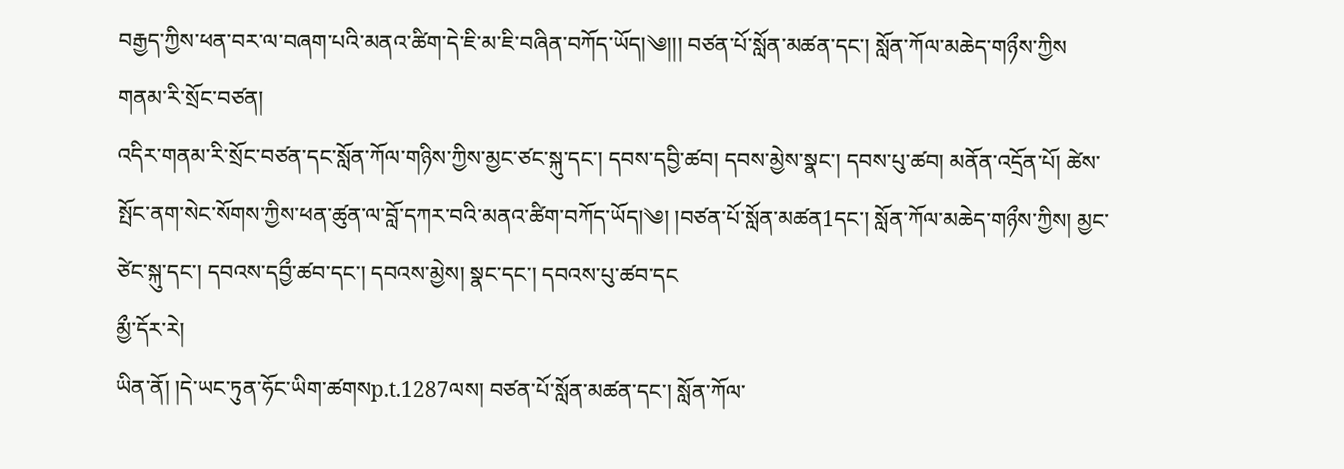བརྒྱད་ཀྱིས་ཕན་བར་ལ་བཞག་པའི་མནའ་ཚིག་དེ་ཇི་མ་ཇི་བཞིན་བཀོད་ཡོད།༄།།། བཙན་པོ་སློན་མཚན་དང་། སློན་ཀོལ་མཆེད་གཉྀས་ཀྱིས
གནམ་རི་སྲོང་བཙན།
འདིར་གནམ་རི་སྲོང་བཙན་དང་སློན་ཀོལ་གཉིས་ཀྱིས་མྱང་ཙང་སྐུ་དང་། དབས་དབྱི་ཚབ། དབས་མྱེས་སྣང་། དབས་པུ་ཚབ། མནོན་འདྲོན་པོ། ཚེས་སྤོང་ནག་སེང་སོགས་ཀྱིས་ཕན་ཚུན་ལ་བློ་དཀར་བའི་མནའ་ཚིག་བཀོད་ཡོད།༄། །བཙན་པོ་སློན་མཚན1དང་། སློན་ཀོལ་མཆེད་གཉྀས་ཀྱིས། མྱང་ཙེང་སྐུ་དང་། དབའས་དབྱྀ་ཚབ་དང་། དབའས་མྱེས། སྣང་དང་། དབའས་པུ་ཚབ་དང
མྱྀ་དོར་རེ།
ཡིན་ནོ། །དེ་ཡང་ཏུན་ཧོང་ཡིག་ཚགསp.t.1287ལས། བཙན་པོ་སློན་མཚན་དང་། སློན་ཀོལ་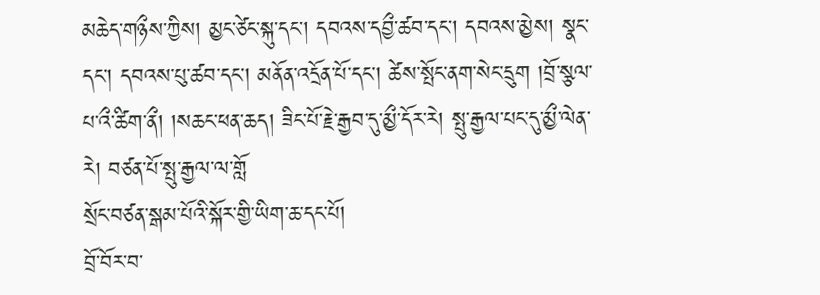མཆེད་གཉྀས་ཀྱིས། མྱང་ཙེང་སྐུ་དང་། དབའས་དབྱྀ་ཚབ་དང་། དབའས་མྱེས། སྣང་དང་། དབའས་པུ་ཚབ་དང་། མནོན་འདྲོན་པོ་དང་། ཚེས་སྤོང་ནག་སེང་དྲུག །བྲོ་སྩལ་པ་འྀ་ཚིག་ནྀ། །སཆང་ཕན་ཆད། ཟིང་པོ་རྗེ་རྒྱབ་དུ་མྱྀ་དོར་རེ། སྤུ་རྒྱལ་པང་དུ་མྱྀ་ལེན་རེ། བཙན་པོ་སྤུ་རྒྱལ་ལ་གློ
སྲོང་བཙན་སྒམ་པོའི་སྐོར་གྱི་ཡིག་ཆ་དང་པོ།
བྲོ་བོར་བ་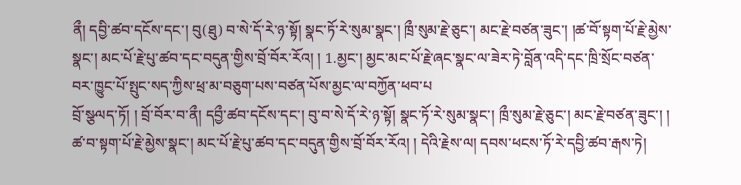ནྀ། དབྱི་ཚབ་དངོས་དང་། བུ(ཐུ) བ་སེ་དོ་རེ་ཉ་སྟོ། སྣང་ཏོ་རེ་སུམ་སྣང་། ཁྲྀ་སུམ་རྗེ་ཅུང་། མང་རྗེ་བཙན་ཟུང་། །ཚ་བོ་སྟག་པོ་རྗེ་མྱེས་སྣང་། མང་པོ་རྗེ་པུ་ཚབ་དང་བདུན་གྱིས་བྲོ་བོར་རོའ། ། 1.མྱང་། མྱང་མང་པོ་རྗེ་ཞང་སྣང་ལ་ཟེར་ཏེ་བློན་འདི་དང་ཁྲི་སྲོང་བཙན་བར་ཁྱུང་པོ་སྤུང་སད་ཀྱིས་ཕྲ་མ་བཅུག་པས་བཙན་པོས་མྱང་ལ་བཀྱོན་ཕབ་པ
བྲོ་སྩལད་ཏོ། ། བྲོ་བོར་བ་ནྀ། དབྱྀ་ཚབ་དངོས་དང་། བུ་བ་སེ་དོ་རེ་ཉ་སྟོ། སྣང་ཏོ་རེ་སུམ་སྣང་། ཁྲྀ་སུམ་རྗེ་ཅུང་། མང་རྗེ་བཙན་ཟུང་། ། ཚ་བ་སྟག་པོ་རྗེ་མྱེས་སྣང་། མང་པོ་རྗེ་པུ་ཚབ་དང་བདུན་གྱིས་བྲོ་བོར་རོའ། ། དེའི་རྗེས་ལ། དབས་ཕངས་ཏོ་རེ་དབྱི་ཚབ་རྒས་ཏེ།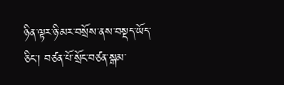ཉིན་ལྟར་ཉི་མར་བསྲོས་ནས་བསྡད་ཡོད་ཅིང་། བཙན་པོ་སྲོང་བཙན་སྒམ་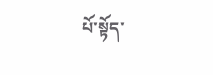པོ་སྟོད་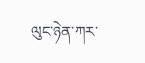ལུང་ཉེན་ཀར་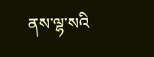ནས་ལྷ་སའི